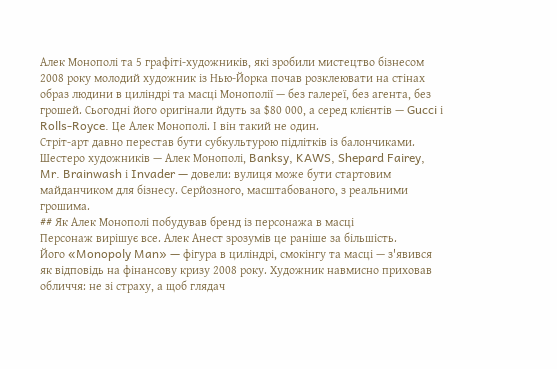Алек Монополі та 5 графіті-художників, які зробили мистецтво бізнесом
2008 року молодий художник із Нью-Йорка почав розклеювати на стінах образ людини в циліндрі та масці Монополії — без галереї, без агента, без грошей. Сьогодні його оригінали йдуть за $80 000, а серед клієнтів — Gucci і Rolls-Royce. Це Алек Монополі. І він такий не один.
Стріт-арт давно перестав бути субкультурою підлітків із балончиками. Шестеро художників — Алек Монополі, Banksy, KAWS, Shepard Fairey, Mr. Brainwash і Invader — довели: вулиця може бути стартовим майданчиком для бізнесу. Серйозного, масштабованого, з реальними грошима.
## Як Алек Монополі побудував бренд із персонажа в масці
Персонаж вирішує все. Алек Анест зрозумів це раніше за більшість.
Його «Monopoly Man» — фігура в циліндрі, смокінгу та масці — з'явився як відповідь на фінансову кризу 2008 року. Художник навмисно приховав обличчя: не зі страху, а щоб глядач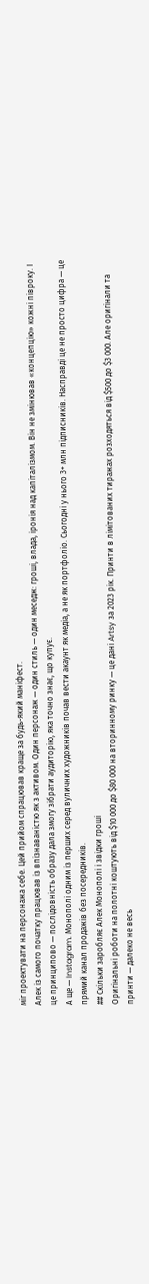міг проектувати на персонажа себе. Цей прийом спрацював краще за будь-який маніфест.
Алек із самого початку працював із впізнаваністю як з активом. Один персонаж — один стиль — один меседж: гроші, влада, іронія над капіталізмом. Він не змінював «концепцію» кожні півроку. І це принципово — послідовність образу дала змогу зібрати аудиторію, яка точно знає, що купує.
А ще — Instagram. Монополі одним із перших серед вуличних художників почав вести акаунт як медіа, а не як портфоліо. Сьогодні у нього 3+ млн підписників. Насправді це не просто цифра — це прямий канал продажів без посередників.
## Скільки заробляє Алек Монополі і звідки гроші
Оригінальні роботи на полотні коштують від $10 000 до $80 000 на вторинному ринку — це дані Artsy за 2023 рік. Принти в лімітованих тиражах розходяться від $500 до $3 000. Але оригінали та принти — далеко не весь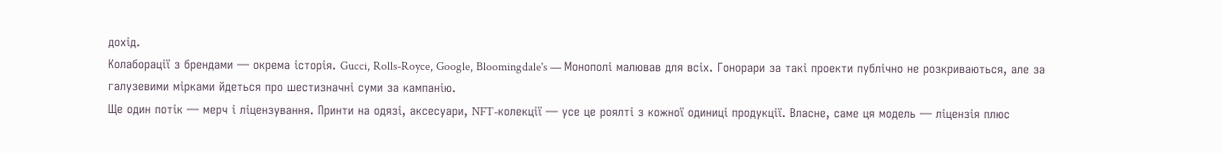дохід.
Колаборації з брендами — окрема історія. Gucci, Rolls-Royce, Google, Bloomingdale's — Монополі малював для всіх. Гонорари за такі проекти публічно не розкриваються, але за галузевими мірками йдеться про шестизначні суми за кампанію.
Ще один потік — мерч і ліцензування. Принти на одязі, аксесуари, NFT-колекції — усе це роялті з кожної одиниці продукції. Власне, саме ця модель — ліцензія плюс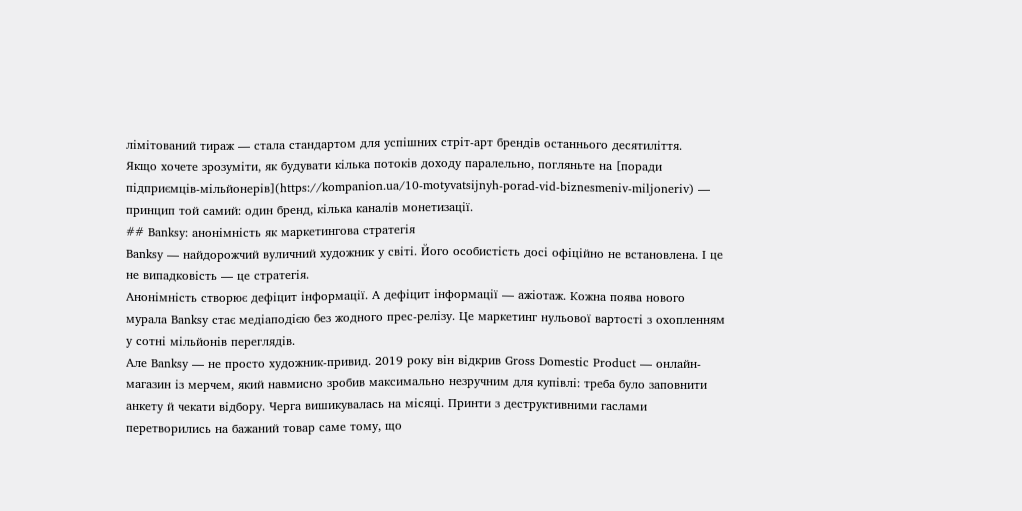лімітований тираж — стала стандартом для успішних стріт-арт брендів останнього десятиліття.
Якщо хочете зрозуміти, як будувати кілька потоків доходу паралельно, погляньте на [поради підприємців-мільйонерів](https://kompanion.ua/10-motyvatsijnyh-porad-vid-biznesmeniv-miljoneriv) — принцип той самий: один бренд, кілька каналів монетизації.
## Banksy: анонімність як маркетингова стратегія
Banksy — найдорожчий вуличний художник у світі. Його особистість досі офіційно не встановлена. І це не випадковість — це стратегія.
Анонімність створює дефіцит інформації. А дефіцит інформації — ажіотаж. Кожна поява нового мурала Banksy стає медіаподією без жодного прес-релізу. Це маркетинг нульової вартості з охопленням у сотні мільйонів переглядів.
Але Banksy — не просто художник-привид. 2019 року він відкрив Gross Domestic Product — онлайн-магазин із мерчем, який навмисно зробив максимально незручним для купівлі: треба було заповнити анкету й чекати відбору. Черга вишикувалась на місяці. Принти з деструктивними гаслами перетворились на бажаний товар саме тому, що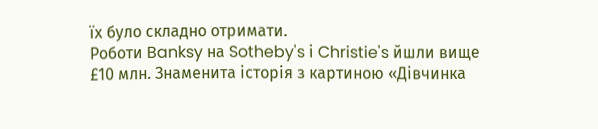їх було складно отримати.
Роботи Banksy на Sotheby's і Christie's йшли вище £10 млн. Знаменита історія з картиною «Дівчинка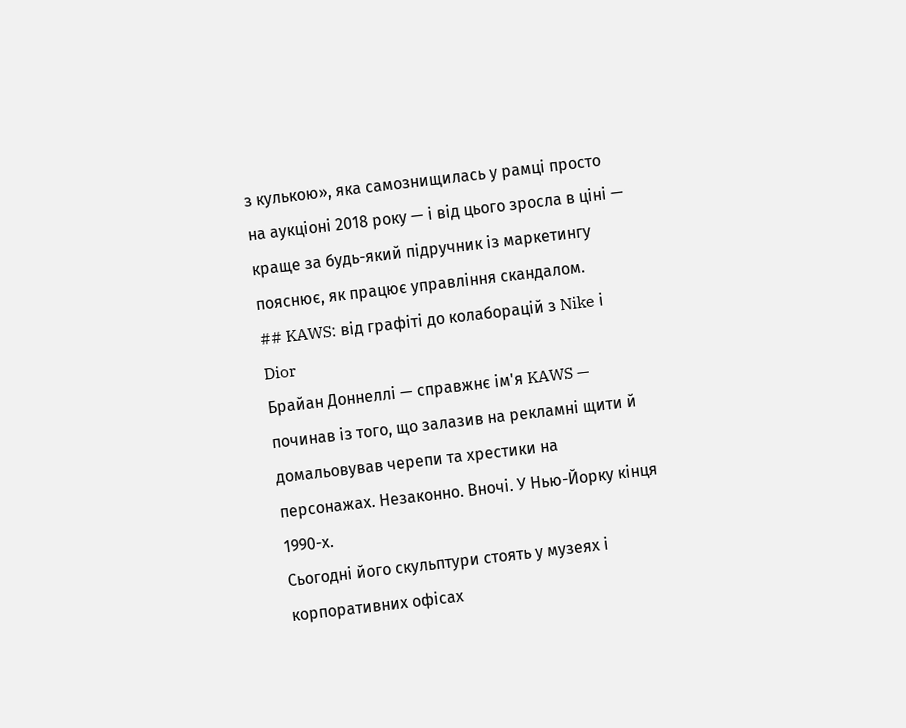з кулькою», яка самознищилась у рамці просто на аукціоні 2018 року — і від цього зросла в ціні — краще за будь-який підручник із маркетингу пояснює, як працює управління скандалом.
## KAWS: від графіті до колаборацій з Nike і Dior
Брайан Доннеллі — справжнє ім'я KAWS — починав із того, що залазив на рекламні щити й домальовував черепи та хрестики на персонажах. Незаконно. Вночі. У Нью-Йорку кінця 1990-х.
Сьогодні його скульптури стоять у музеях і корпоративних офісах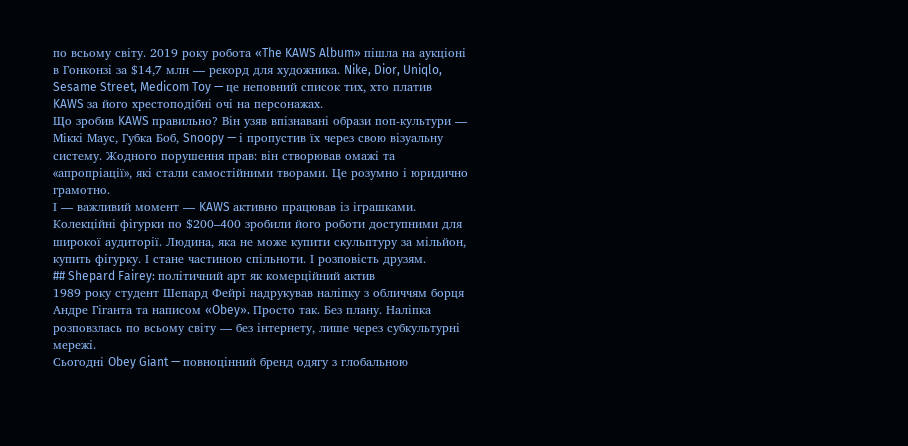по всьому світу. 2019 року робота «The KAWS Album» пішла на аукціоні в Гонконзі за $14,7 млн — рекорд для художника. Nike, Dior, Uniqlo, Sesame Street, Medicom Toy — це неповний список тих, хто платив KAWS за його хрестоподібні очі на персонажах.
Що зробив KAWS правильно? Він узяв впізнавані образи поп-культури — Міккі Маус, Губка Боб, Snoopy — і пропустив їх через свою візуальну систему. Жодного порушення прав: він створював омажі та «апропріації», які стали самостійними творами. Це розумно і юридично грамотно.
І — важливий момент — KAWS активно працював із іграшками. Колекційні фігурки по $200–400 зробили його роботи доступними для широкої аудиторії. Людина, яка не може купити скульптуру за мільйон, купить фігурку. І стане частиною спільноти. І розповість друзям.
## Shepard Fairey: політичний арт як комерційний актив
1989 року студент Шепард Фейрі надрукував наліпку з обличчям борця Андре Гіганта та написом «Obey». Просто так. Без плану. Наліпка розповзлась по всьому світу — без інтернету, лише через субкультурні мережі.
Сьогодні Obey Giant — повноцінний бренд одягу з глобальною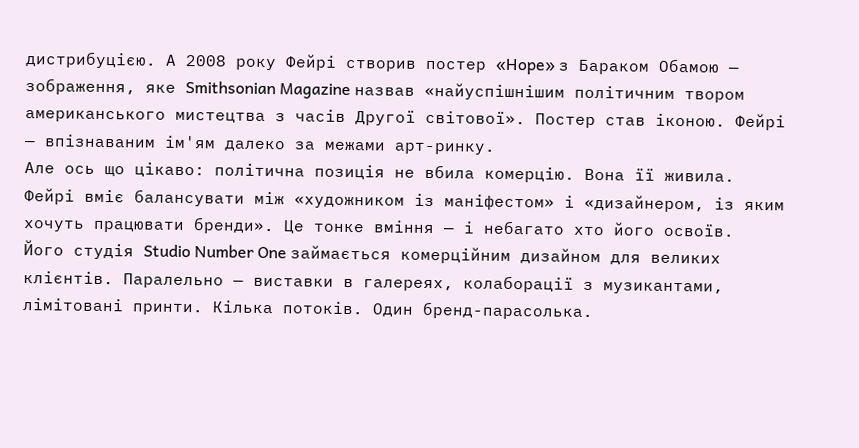дистрибуцією. А 2008 року Фейрі створив постер «Hope» з Бараком Обамою — зображення, яке Smithsonian Magazine назвав «найуспішнішим політичним твором американського мистецтва з часів Другої світової». Постер став іконою. Фейрі — впізнаваним ім'ям далеко за межами арт-ринку.
Але ось що цікаво: політична позиція не вбила комерцію. Вона її живила. Фейрі вміє балансувати між «художником із маніфестом» і «дизайнером, із яким хочуть працювати бренди». Це тонке вміння — і небагато хто його освоїв.
Його студія Studio Number One займається комерційним дизайном для великих клієнтів. Паралельно — виставки в галереях, колаборації з музикантами, лімітовані принти. Кілька потоків. Один бренд-парасолька.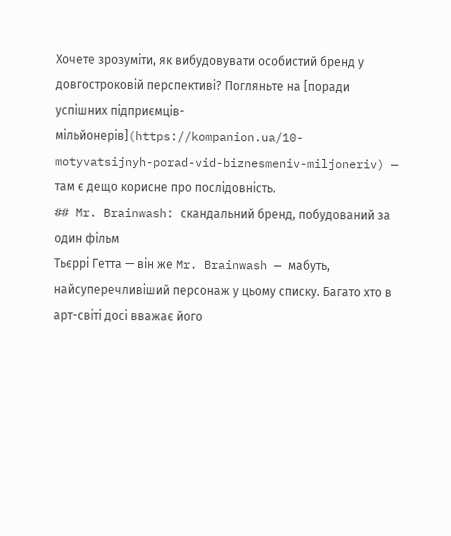Хочете зрозуміти, як вибудовувати особистий бренд у довгостроковій перспективі? Погляньте на [поради успішних підприємців-мільйонерів](https://kompanion.ua/10-motyvatsijnyh-porad-vid-biznesmeniv-miljoneriv) — там є дещо корисне про послідовність.
## Mr. Brainwash: скандальний бренд, побудований за один фільм
Тьєррі Гетта — він же Mr. Brainwash — мабуть, найсуперечливіший персонаж у цьому списку. Багато хто в арт-світі досі вважає його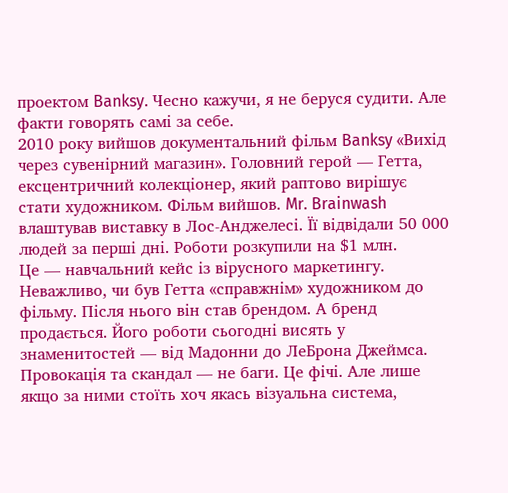проектом Banksy. Чесно кажучи, я не беруся судити. Але факти говорять самі за себе.
2010 року вийшов документальний фільм Banksy «Вихід через сувенірний магазин». Головний герой — Гетта, ексцентричний колекціонер, який раптово вирішує стати художником. Фільм вийшов. Mr. Brainwash влаштував виставку в Лос-Анджелесі. Її відвідали 50 000 людей за перші дні. Роботи розкупили на $1 млн.
Це — навчальний кейс із вірусного маркетингу. Неважливо, чи був Гетта «справжнім» художником до фільму. Після нього він став брендом. А бренд продається. Його роботи сьогодні висять у знаменитостей — від Мадонни до ЛеБрона Джеймса.
Провокація та скандал — не баги. Це фічі. Але лише якщо за ними стоїть хоч якась візуальна система,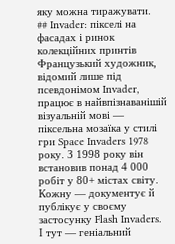яку можна тиражувати.
## Invader: пікселі на фасадах і ринок колекційних принтів
Французький художник, відомий лише під псевдонімом Invader, працює в найвпізнаванішій візуальній мові — піксельна мозаїка у стилі гри Space Invaders 1978 року. З 1998 року він встановив понад 4 000 робіт у 80+ містах світу. Кожну — документує й публікує у своєму застосунку Flash Invaders.
І тут — геніальний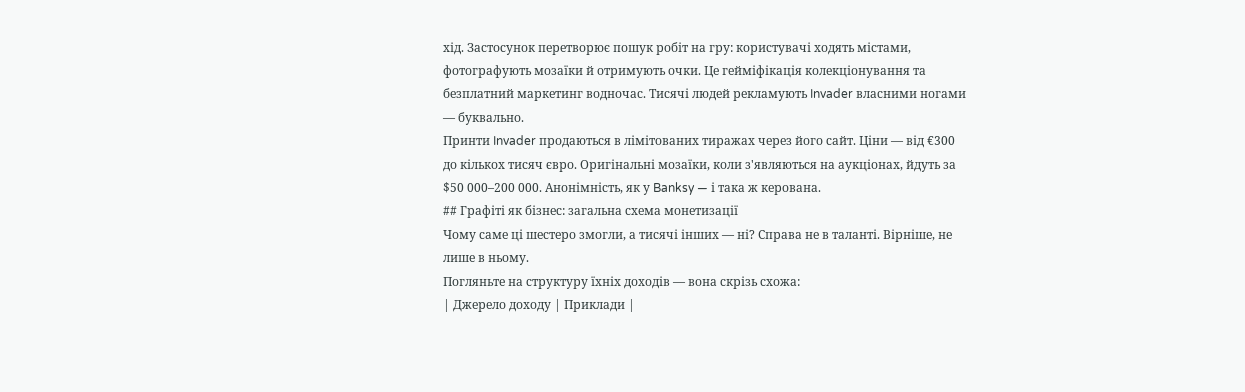хід. Застосунок перетворює пошук робіт на гру: користувачі ходять містами, фотографують мозаїки й отримують очки. Це гейміфікація колекціонування та безплатний маркетинг водночас. Тисячі людей рекламують Invader власними ногами — буквально.
Принти Invader продаються в лімітованих тиражах через його сайт. Ціни — від €300 до кількох тисяч євро. Оригінальні мозаїки, коли з'являються на аукціонах, йдуть за $50 000–200 000. Анонімність, як у Banksy — і така ж керована.
## Графіті як бізнес: загальна схема монетизації
Чому саме ці шестеро змогли, а тисячі інших — ні? Справа не в таланті. Вірніше, не лише в ньому.
Погляньте на структуру їхніх доходів — вона скрізь схожа:
| Джерело доходу | Приклади |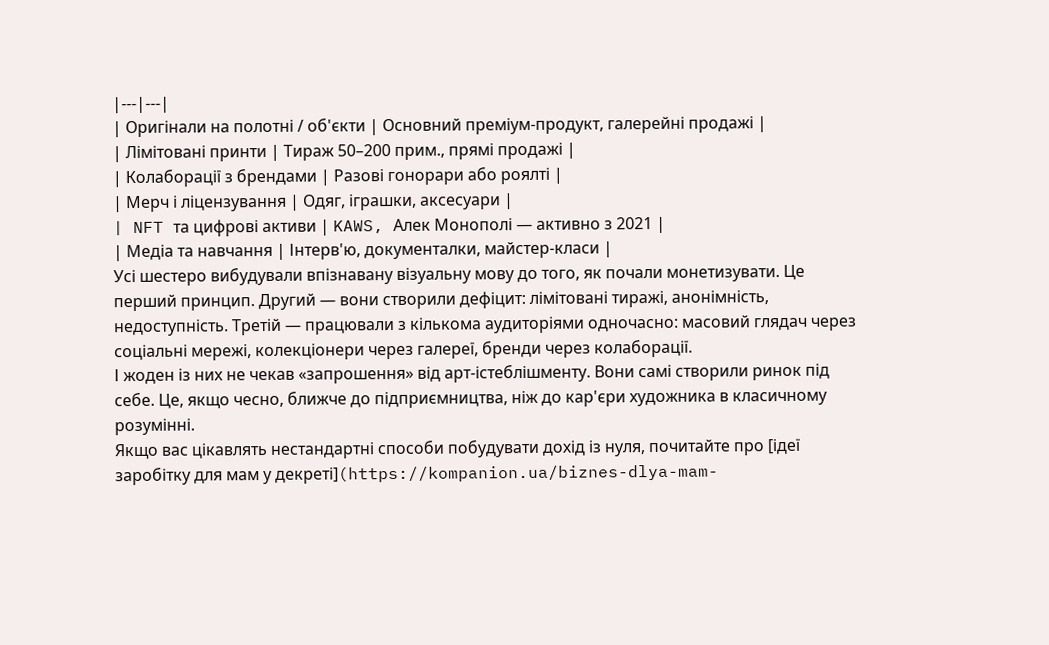|---|---|
| Оригінали на полотні / об'єкти | Основний преміум-продукт, галерейні продажі |
| Лімітовані принти | Тираж 50–200 прим., прямі продажі |
| Колаборації з брендами | Разові гонорари або роялті |
| Мерч і ліцензування | Одяг, іграшки, аксесуари |
| NFT та цифрові активи | KAWS, Алек Монополі — активно з 2021 |
| Медіа та навчання | Інтерв'ю, документалки, майстер-класи |
Усі шестеро вибудували впізнавану візуальну мову до того, як почали монетизувати. Це перший принцип. Другий — вони створили дефіцит: лімітовані тиражі, анонімність, недоступність. Третій — працювали з кількома аудиторіями одночасно: масовий глядач через соціальні мережі, колекціонери через галереї, бренди через колаборації.
І жоден із них не чекав «запрошення» від арт-істеблішменту. Вони самі створили ринок під себе. Це, якщо чесно, ближче до підприємництва, ніж до кар'єри художника в класичному розумінні.
Якщо вас цікавлять нестандартні способи побудувати дохід із нуля, почитайте про [ідеї заробітку для мам у декреті](https://kompanion.ua/biznes-dlya-mam-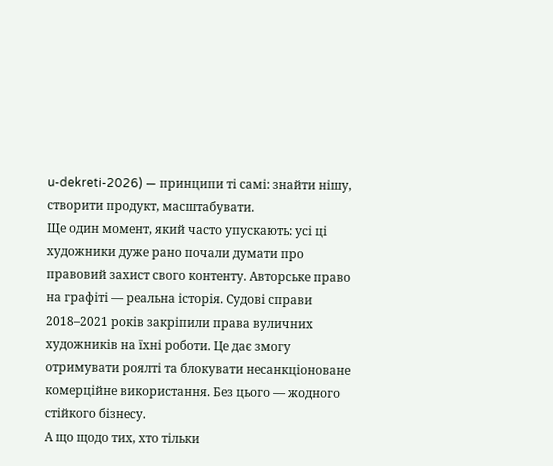u-dekreti-2026) — принципи ті самі: знайти нішу, створити продукт, масштабувати.
Ще один момент, який часто упускають: усі ці художники дуже рано почали думати про правовий захист свого контенту. Авторське право на графіті — реальна історія. Судові справи 2018–2021 років закріпили права вуличних художників на їхні роботи. Це дає змогу отримувати роялті та блокувати несанкціоноване комерційне використання. Без цього — жодного стійкого бізнесу.
А що щодо тих, хто тільки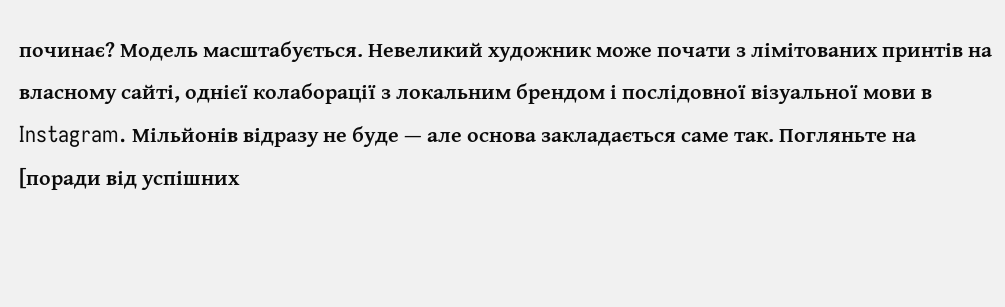починає? Модель масштабується. Невеликий художник може почати з лімітованих принтів на власному сайті, однієї колаборації з локальним брендом і послідовної візуальної мови в Instagram. Мільйонів відразу не буде — але основа закладається саме так. Погляньте на [поради від успішних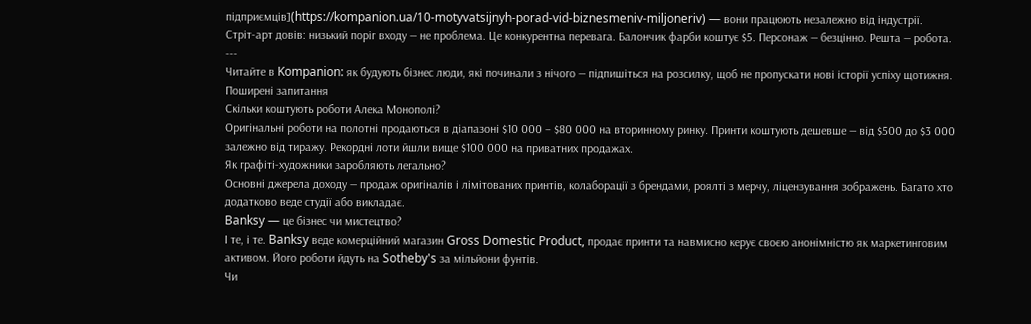підприємців](https://kompanion.ua/10-motyvatsijnyh-porad-vid-biznesmeniv-miljoneriv) — вони працюють незалежно від індустрії.
Стріт-арт довів: низький поріг входу — не проблема. Це конкурентна перевага. Балончик фарби коштує $5. Персонаж — безцінно. Решта — робота.
---
Читайте в Kompanion: як будують бізнес люди, які починали з нічого — підпишіться на розсилку, щоб не пропускати нові історії успіху щотижня.
Поширені запитання
Скільки коштують роботи Алека Монополі?
Оригінальні роботи на полотні продаються в діапазоні $10 000 – $80 000 на вторинному ринку. Принти коштують дешевше — від $500 до $3 000 залежно від тиражу. Рекордні лоти йшли вище $100 000 на приватних продажах.
Як графіті-художники заробляють легально?
Основні джерела доходу — продаж оригіналів і лімітованих принтів, колаборації з брендами, роялті з мерчу, ліцензування зображень. Багато хто додатково веде студії або викладає.
Banksy — це бізнес чи мистецтво?
І те, і те. Banksy веде комерційний магазин Gross Domestic Product, продає принти та навмисно керує своєю анонімністю як маркетинговим активом. Його роботи йдуть на Sotheby's за мільйони фунтів.
Чи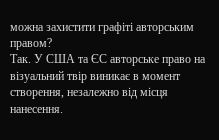можна захистити графіті авторським правом?
Так. У США та ЄС авторське право на візуальний твір виникає в момент створення, незалежно від місця нанесення.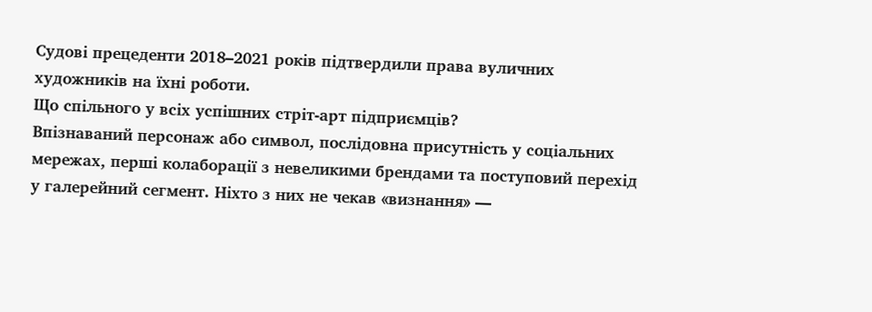Судові прецеденти 2018–2021 років підтвердили права вуличних художників на їхні роботи.
Що спільного у всіх успішних стріт-арт підприємців?
Впізнаваний персонаж або символ, послідовна присутність у соціальних мережах, перші колаборації з невеликими брендами та поступовий перехід у галерейний сегмент. Ніхто з них не чекав «визнання» —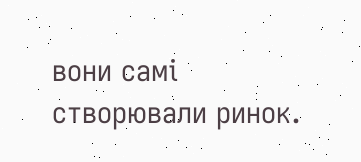вони самі створювали ринок.